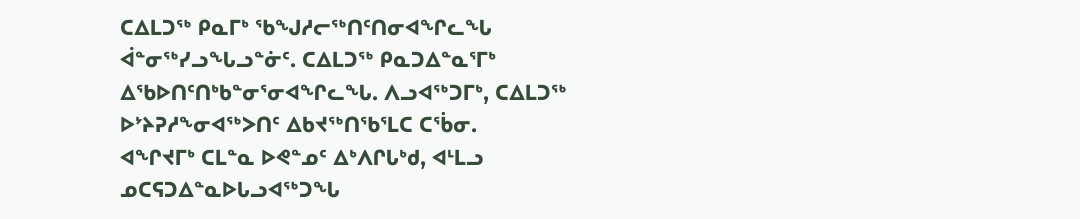ᑕᐃᒪᑐᖅ ᑭᓇᒥᒃ ᖃᖑᓱᓕᖅᑎᑦᑎᓂᐊᖏᓚᖓ ᐋᓐᓂᖅᓯᓗᖓᓗᓐᓃᑦ. ᑕᐃᒪᑐᖅ ᑭᓇᑐᐃᓐᓇᕐᒥᒃ ᐃᖃᐅᑎᑦᑎᒃᑲᓐᓂᕐᓂᐊᖏᓚᖓ. ᐱᓗᐊᖅᑐᒥᒃ, ᑕᐃᒪᑐᖅ ᐅᔾᔨᕈᓱᖕᓂᐊᖅᐳᑎᑦ ᐃᑲᔪᖅᑎᖃᕐᒪᑕ ᑕᖄᓂ.
ᐊᖏᔪᒥᒃ ᑕᒪᓐᓇ ᐅᕙᓐᓄᑦ ᐃᒃᐱᒋᒐᒃᑯ, ᐊᒻᒪᓗ ᓄᑕᕋᑐᐃᓐᓇᐅᒐᓗᐊᖅᑐᖓ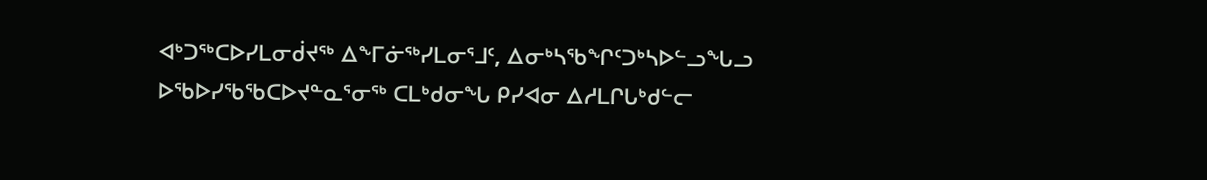ᐊᒃᑐᖅᑕᐅᓯᒪᓂᑰᔪᖅ ᐃᖕᒥᓃᖅᓯᒪᓂᕐᒧᑦ, ᐃᓂᒃᓴᖃᖏᑦᑐᒃᓴᐅᓪᓗᖓᓗ ᐅᖃᐅᓯᖃᖃᑕᐅᔪᓐᓇᕐᓂᖅ ᑕᒪᒃᑯᓂᖓ ᑭᓯᐊᓂ ᐃᓱᒪᒋᒐᒃᑯᓪᓕ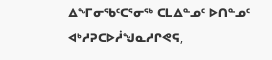ᐃᖕᒥᓂᖃᑦᑕᕐᓂᖅ ᑕᒪᐃᓐᓄᑦ ᐅᑎᓐᓄᑦ ᐊᒃᓱᕈᑕᐅᓲᖑᓇᓱᒋᕙᕋ,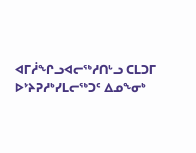ᐊᒥᓲᖏᓗᐊᓕᖅᓱᑎᒡᓗ ᑕᒪᑐᒥ ᐅᔾᔨᕈᓱᒃᓯᒪᓕᖅᑐᑦ ᐃᓄᖕᓂᒃ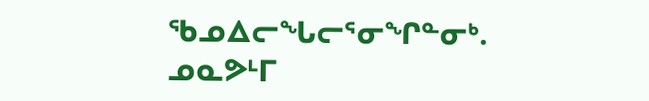ᖃᓄᐃᓕᖓᓕᕐᓂᖏᓐᓂᒃ.
ᓄᓇᕗᒻᒥ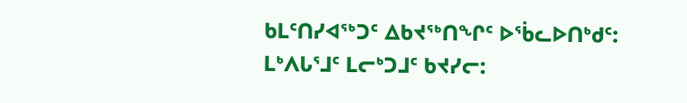ᑲᒪᑦᑎᓯᐊᖅᑐᑦ ᐃᑲᔪᖅᑎᖏᑦ ᐅᖄᓚᐅᑎᒃᑯᑦ:
ᒪᒃᐱᒐᕐᒧᑦ ᒪᓕᒃᑐᒧᑦ ᑲᔪᓯᓕ: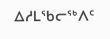ᐃᓱᒪᖃᓕᖅᐱᑦ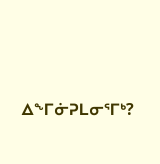ᐃᖕᒥᓃᕈᒪᓂᕐᒥᒃ?